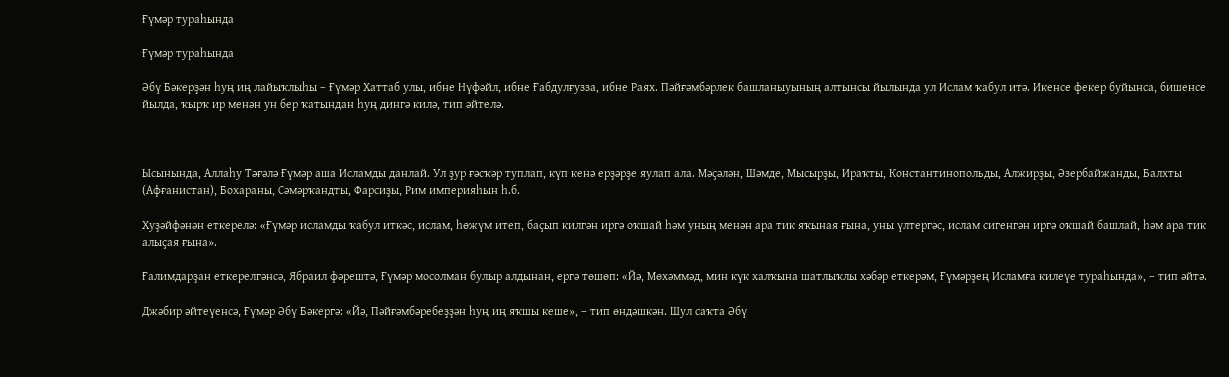Ғүмәр тураһында

Ғүмәр тураһында

Әбү Бәкерҙән һуң иң лайыҡлыһы – Ғүмәр Хаттаб улы, ибне Нүфәйл, ибне Ғабдулғузза, ибне Раях. Пәйғәмбәрлек башланыуының алтынсы йылында ул Ислам ҡабул итә. Икенсе фекер буйынса, бишенсе йылда, ҡырҡ ир менән ун бер ҡатындан һуң дингә килә, тип әйтелә.



Ысынында, Аллаһу Тәғәлә Ғүмәр аша Исламды данлай. Ул ҙур ғәсҡәр туплап, күп кенә ерҙәрҙе яулап ала. Мәҫәлән, Шәмде, Мысырҙы, Ираҡты, Константинопольды, Алжирҙы, Әзербайжанды, Балхты (Афғанистан), Бохараны, Сәмәрҡандты, Фарсиҙы, Рим империяһын һ.б.

Хуҙәйфәнән еткерелә: «Ғүмәр исламды ҡабул иткәс, ислам, һөжүм итеп, баҫып килгән иргә оҡшай һәм уның менән ара тик яҡыная ғына, уны үлтергәс, ислам сигенгән иргә оҡшай башлай, һәм ара тик алыҫая ғына».

Ғалимдарҙан еткерелгәнсә, Ябраил фәрештә, Ғүмәр мосолман булыр алдынан, ергә төшөп: «Йә, Мөхәммәд, мин күк халҡына шатлыҡлы хәбәр еткерәм, Ғүмәрҙең Исламға килеүе тураһында», – тип әйтә.

Джәбир әйтеүенсә, Ғүмәр Әбү Бәкергә: «Йә, Пәйғәмбәребеҙҙән һуң иң яҡшы кеше», – тип өндәшкән. Шул саҡта Әбү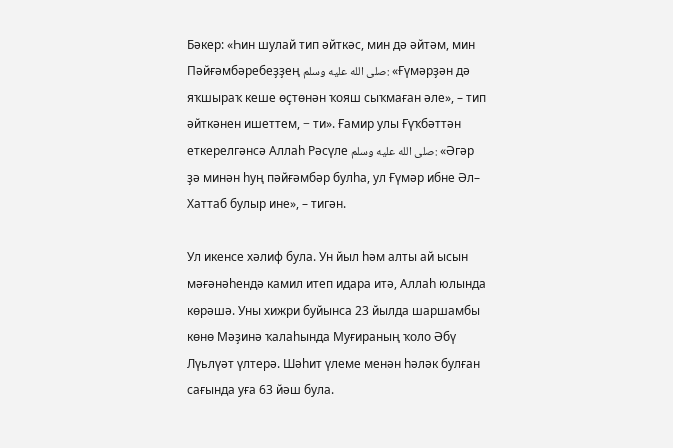Бәкер: «Һин шулай тип әйткәс, мин дә әйтәм, мин Пәйғәмбәребеҙҙең صلى الله عليه وسلم: «Ғүмәрҙән дә яҡшыраҡ кеше өҫтөнән ҡояш сыҡмаған әле», – тип әйткәнен ишеттем, − ти». Ғамир улы Ғүҡбәттән еткерелгәнсә Аллаһ Рәсүле صلى الله عليه وسلم: «Әгәр ҙә минән һуң пәйғәмбәр булһа, ул Ғүмәр ибне Әл– Хаттаб булыр ине», – тигән.

Ул икенсе хәлиф була. Ун йыл һәм алты ай ысын мәғәнәһендә камил итеп идара итә, Аллаһ юлында көрәшә. Уны хижри буйынса 23 йылда шаршамбы көнө Мәҙинә ҡалаһында Муғираның ҡоло Әбү Лүьлүәт үлтерә. Шәһит үлеме менән һәләк булған сағында уға 63 йәш була.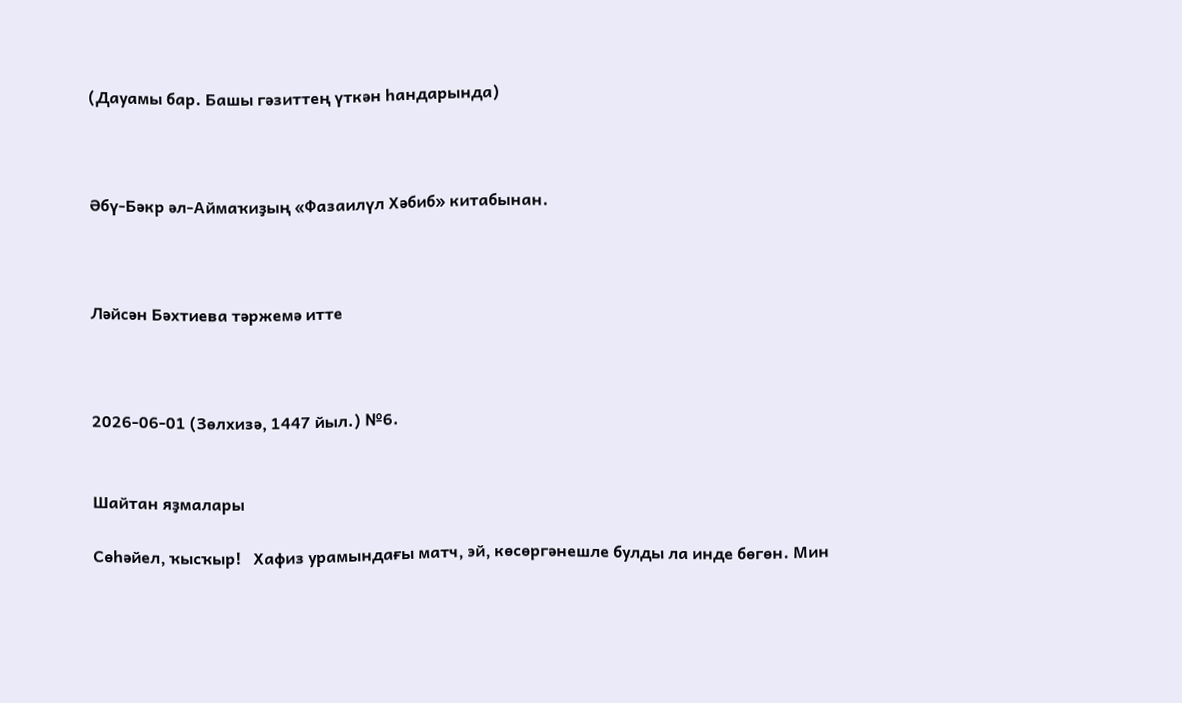(Дауамы бар. Башы гәзиттең үткән һандарында)



Әбү-Бәкр әл-Аймаҡиҙың «Фазаилүл Хәбиб» китабынан.



Ләйсән Бәхтиева тәржемә итте



2026-06-01 (Зөлхизә, 1447 йыл.) №6.


Шайтан яҙмалары

Сөһәйел, ҡысҡыр!   Хафиз урамындағы матч, эй, көсөргәнешле булды ла инде бөгөн. Мин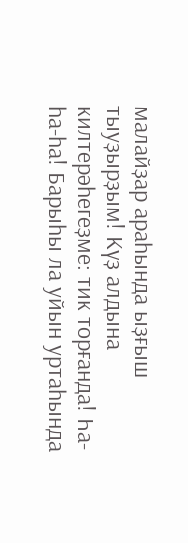малайҙар араһында ыҙғыш тыуҙырҙым! Күҙ алдына килтерәһегеҙме: тик торғанда! Һа-һа-һа! Барыһы ла уйын уртаһында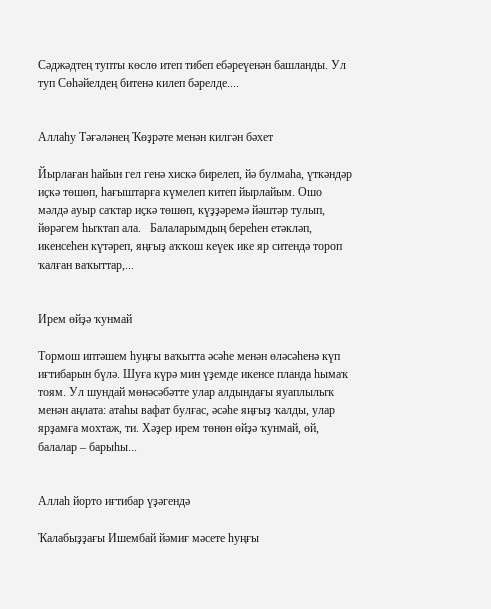Сәджәдтең тупты көслө итеп тибеп ебәреүенән башланды. Ул туп Сөһәйелдең битенә килеп бәрелде....


Аллаһу Тәғәләнең Ҡөҙрәте менән килгән бәхет

Йырлаған һайын гел генә хискә бирелеп, йә булмаһа, үткәндәр иҫкә төшөп, һағыштарға күмелеп китеп йырлайым. Ошо мәлдә ауыр саҡтар иҫкә төшөп, күҙҙәремә йәштәр тулып, йөрәгем һыҡтап ала.   Балаларымдың береһен етәкләп, икенсеһен күтәреп, яңғыҙ аҡҡош кеүек ике яр ситендә тороп ҡалған ваҡыттар,...


Ирем өйҙә ҡунмай

Тормош иптәшем һуңғы ваҡытта әсәһе менән өләсәһенә күп иғтибарын бүлә. Шуға күрә мин үҙемде икенсе планда һымаҡ тоям. Ул шундай мөнәсәбәтте улар алдындағы яуаплылыҡ менән аңлата: атаһы вафат булғас, әсәһе яңғыҙ ҡалды, улар ярҙамға мохтаж, ти. Хәҙер ирем төнөн өйҙә ҡунмай, өй, балалар – барыһы...


Аллаһ йорто иғтибар үҙәгендә

Ҡалабыҙҙағы Ишембай йәмиғ мәсете һуңғы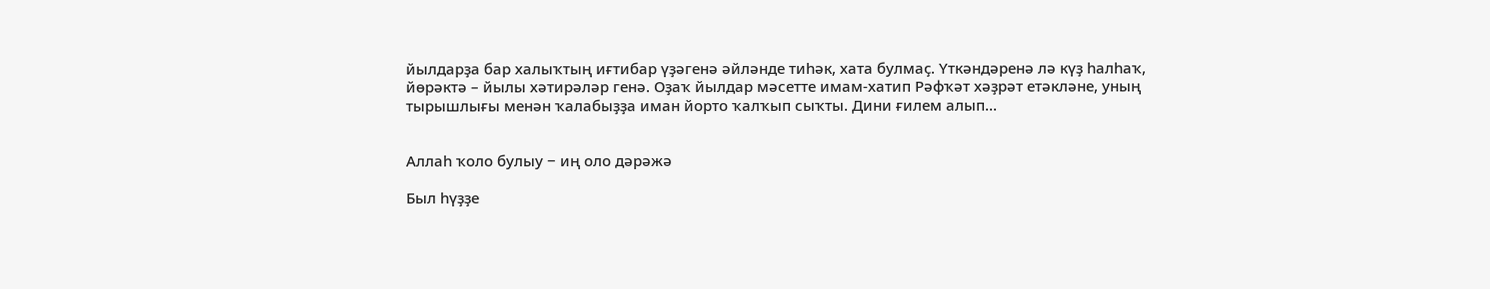йылдарҙа бар халыҡтың иғтибар үҙәгенә әйләнде тиһәк, хата булмаҫ. Үткәндәренә лә күҙ һалһаҡ, йөрәктә – йылы хәтирәләр генә. Оҙаҡ йылдар мәсетте имам-хатип Рәфҡәт хәҙрәт етәкләне, уның тырышлығы менән ҡалабыҙҙа иман йорто ҡалҡып сыҡты. Дини ғилем алып...


Аллаһ ҡоло булыу − иң оло дәрәжә

Был һүҙҙе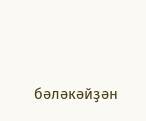бәләкәйҙән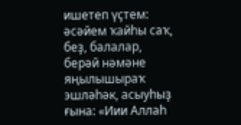ишетеп үҫтем: әсәйем ҡайһы саҡ, беҙ, балалар, берәй нәмәне яңылышыраҡ эшләһәк, асыуһыҙ ғына: «Иии Аллаһ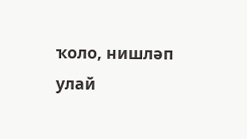ҡоло, нишләп улай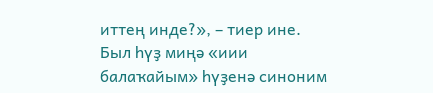иттең инде?», – тиер ине. Был һүҙ миңә «иии балаҡайым» һүҙенә синоним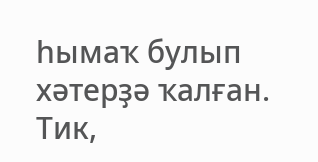һымаҡ булып хәтерҙә ҡалған. Тик,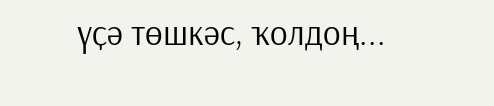үҫә төшкәс, ҡолдоң...